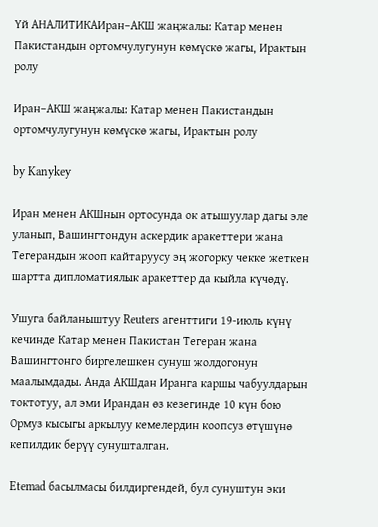Үй АНАЛИТИКАИран–АКШ жаңжалы: Катар менен Пакистандын ортомчулугунун көмүскө жагы, Ирактын ролу

Иран–АКШ жаңжалы: Катар менен Пакистандын ортомчулугунун көмүскө жагы, Ирактын ролу

by Kanykey

Иран менен АКШнын ортосунда ок атышуулар дагы эле уланып, Вашингтондун аскердик аракеттери жана Тегерандын жооп кайтаруусу эң жогорку чекке жеткен шартта дипломатиялык аракеттер да кыйла күчөдү.

Ушуга байланыштуу Reuters агенттиги 19-июль күнү кечинде Катар менен Пакистан Тегеран жана Вашингтонго биргелешкен сунуш жолдогонун маалымдады. Анда АКШдан Иранга каршы чабуулдарын токтотуу, ал эми Ирандан өз кезегинде 10 күн бою Ормуз кысыгы аркылуу кемелердин коопсуз өтүшүнө кепилдик берүү сунушталган.

Etemad басылмасы билдиргендей, бул сунуштун эки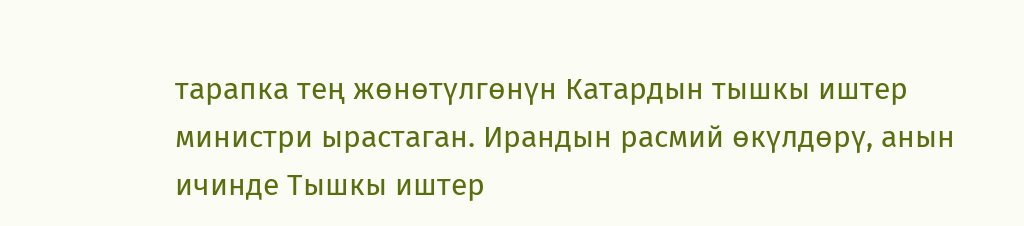тарапка тең жөнөтүлгөнүн Катардын тышкы иштер министри ырастаган. Ирандын расмий өкүлдөрү, анын ичинде Тышкы иштер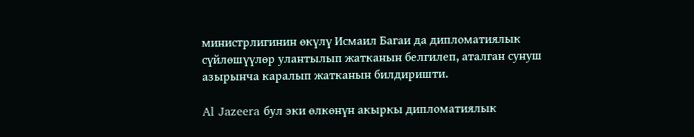министрлигинин өкүлү Исмаил Багаи да дипломатиялык сүйлөшүүлөр улантылып жатканын белгилеп, аталган сунуш азырынча каралып жатканын билдиришти.

Al Jazeera бул эки өлкөнүн акыркы дипломатиялык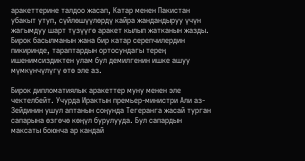аракеттерине талдоо жасап, Катар менен Пакистан убакыт утуп, сүйлөшүүлөрдү кайра жандандыруу үчүн жагымдуу шарт түзүүгө аракет кылып жатканын жазды. Бирок басылманын жана бир катар серепчилердин пикиринде, тараптардын ортосундагы терең ишенимсиздиктен улам бул демилгенин ишке ашуу мүмкүнчүлүгү өтө эле аз.

Бирок дипломатиялык аракеттер муну менен эле чектелбейт. Учурда Ирактын премьер-министри Али аз-Зейдинин ушул аптанын соңунда Тегеранга жасай турган сапарына өзгөчө көңүл бурулууда. Бул сапардын максаты боюнча ар кандай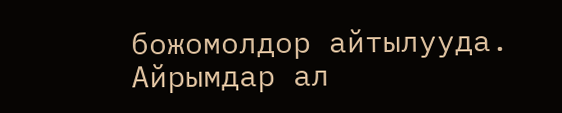божомолдор айтылууда. Айрымдар ал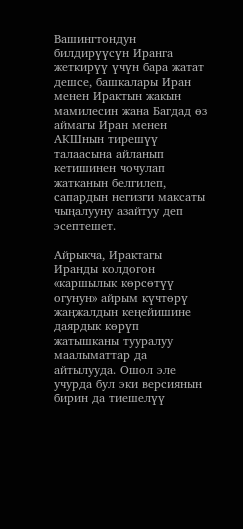Вашингтондун билдирүүсүн Иранга жеткирүү үчүн бара жатат дешсе, башкалары Иран менен Ирактын жакын мамилесин жана Багдад өз аймагы Иран менен АКШнын тирешүү талаасына айланып кетишинен чочулап жатканын белгилеп, сапардын негизги максаты чыңалууну азайтуу деп эсептешет.

Айрыкча, Ирактагы Иранды колдогон «каршылык көрсөтүү огунун» айрым күчтөрү жаңжалдын кеңейишине даярдык көрүп жатышканы тууралуу маалыматтар да айтылууда. Ошол эле учурда бул эки версиянын бирин да тиешелүү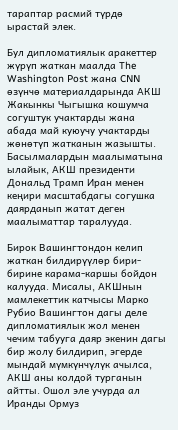тараптар расмий түрдө ырастай элек.

Бул дипломатиялык аракеттер жүрүп жаткан маалда The Washington Post жана CNN өзүнчө материалдарында АКШ Жакынкы Чыгышка кошумча согуштук учактарды жана абада май куюучу учактарды жөнөтүп жатканын жазышты. Басылмалардын маалыматына ылайык, АКШ президенти Дональд Трамп Иран менен кеңири масштабдагы согушка даярданып жатат деген маалыматтар таралууда.

Бирок Вашингтондон келип жаткан билдирүүлөр бири-бирине карама-каршы бойдон калууда. Мисалы, АКШнын мамлекеттик катчысы Марко Рубио Вашингтон дагы деле дипломатиялык жол менен чечим табууга даяр экенин дагы бир жолу билдирип, эгерде мындай мүмкүнчүлүк ачылса, АКШ аны колдой турганын айтты. Ошол эле учурда ал Иранды Ормуз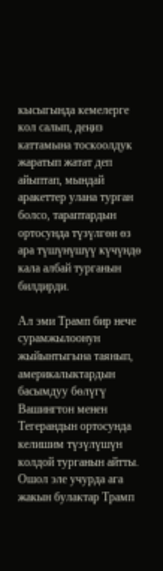кысыгында кемелерге кол салып, деңиз каттамына тоскоолдук жаратып жатат деп айыптап, мындай аракеттер улана турган болсо, тараптардын ортосунда түзүлгөн өз ара түшүнүшүү күчүндө кала албай турганын билдирди.

Ал эми Трамп бир нече сурамжылоонун жыйынтыгына таянып, америкалыктардын басымдуу бөлүгү Вашингтон менен Тегерандын ортосунда келишим түзүлүшүн колдой турганын айтты. Ошол эле учурда ага жакын булактар Трамп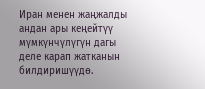Иран менен жаңжалды андан ары кеңейтүү мүмкүнчүлүгүн дагы деле карап жатканын билдиришүүдө.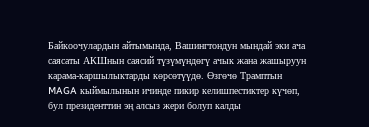Байкоочулардын айтымында, Вашингтондун мындай эки ача саясаты АКШнын саясий түзүмүндөгү ачык жана жашыруун карама-каршылыктарды көрсөтүүдө. Өзгөчө Трамптын MAGA кыймылынын ичинде пикир келишпестиктер күчөп, бул президенттин эң алсыз жери болуп калды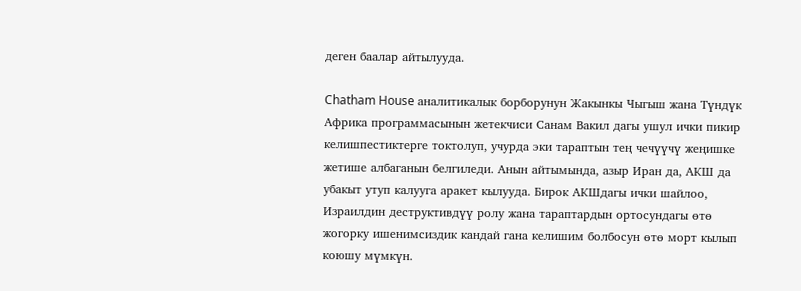деген баалар айтылууда.

Chatham House аналитикалык борборунун Жакынкы Чыгыш жана Түндүк Африка программасынын жетекчиси Санам Вакил дагы ушул ички пикир келишпестиктерге токтолуп, учурда эки тараптын тең чечүүчү жеңишке жетише албаганын белгиледи. Анын айтымында, азыр Иран да, АКШ да убакыт утуп калууга аракет кылууда. Бирок АКШдагы ички шайлоо, Израилдин деструктивдүү ролу жана тараптардын ортосундагы өтө жогорку ишенимсиздик кандай гана келишим болбосун өтө морт кылып коюшу мүмкүн.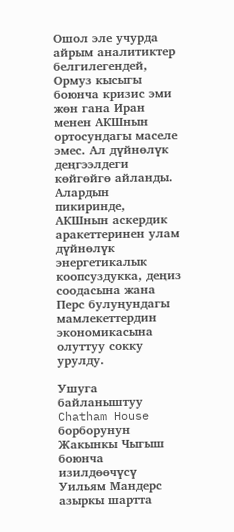Ошол эле учурда айрым аналитиктер белгилегендей, Ормуз кысыгы боюнча кризис эми жөн гана Иран менен АКШнын ортосундагы маселе эмес. Ал дүйнөлүк деңгээлдеги көйгөйгө айланды. Алардын пикиринде, АКШнын аскердик аракеттеринен улам дүйнөлүк энергетикалык коопсуздукка, деңиз соодасына жана Перс булуңундагы мамлекеттердин экономикасына олуттуу сокку урулду.

Ушуга байланыштуу Chatham House борборунун Жакынкы Чыгыш боюнча изилдөөчүсү Уильям Мандерс азыркы шартта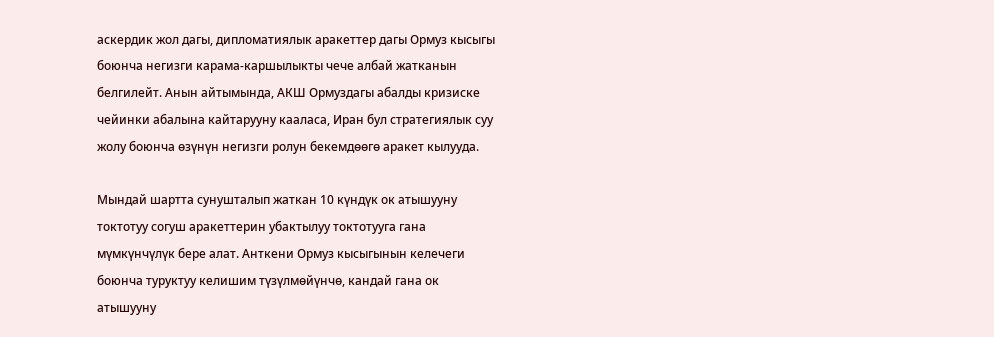аскердик жол дагы, дипломатиялык аракеттер дагы Ормуз кысыгы боюнча негизги карама-каршылыкты чече албай жатканын белгилейт. Анын айтымында, АКШ Ормуздагы абалды кризиске чейинки абалына кайтарууну кааласа, Иран бул стратегиялык суу жолу боюнча өзүнүн негизги ролун бекемдөөгө аракет кылууда.

Мындай шартта сунушталып жаткан 10 күндүк ок атышууну токтотуу согуш аракеттерин убактылуу токтотууга гана мүмкүнчүлүк бере алат. Анткени Ормуз кысыгынын келечеги боюнча туруктуу келишим түзүлмөйүнчө, кандай гана ок атышууну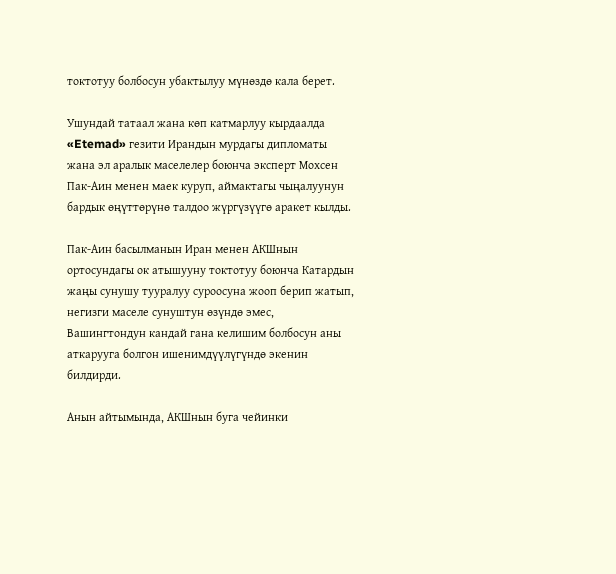токтотуу болбосун убактылуу мүнөздө кала берет.

Ушундай татаал жана көп катмарлуу кырдаалда «Etemad» гезити Ирандын мурдагы дипломаты жана эл аралык маселелер боюнча эксперт Мохсен Пак-Аин менен маек куруп, аймактагы чыңалуунун бардык өңүттөрүнө талдоо жүргүзүүгө аракет кылды.

Пак-Аин басылманын Иран менен АКШнын ортосундагы ок атышууну токтотуу боюнча Катардын жаңы сунушу тууралуу суроосуна жооп берип жатып, негизги маселе сунуштун өзүндө эмес, Вашингтондун кандай гана келишим болбосун аны аткарууга болгон ишенимдүүлүгүндө экенин билдирди.

Анын айтымында, АКШнын буга чейинки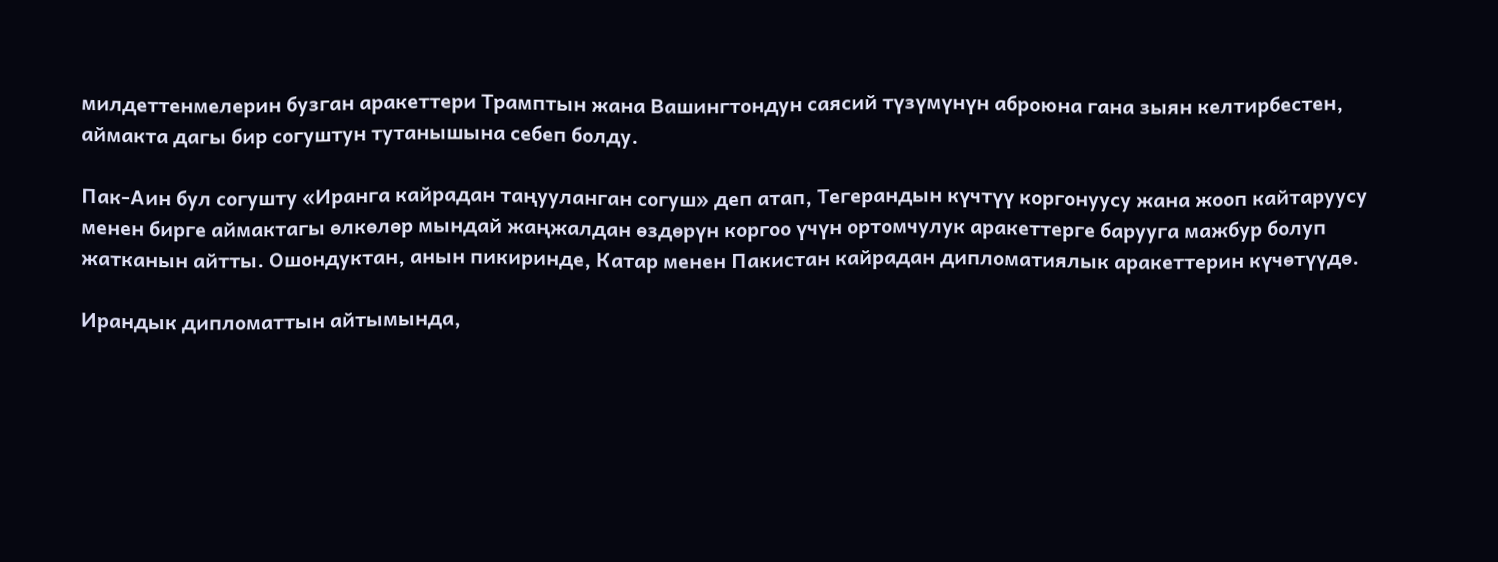милдеттенмелерин бузган аракеттери Трамптын жана Вашингтондун саясий түзүмүнүн аброюна гана зыян келтирбестен, аймакта дагы бир согуштун тутанышына себеп болду.

Пак-Аин бул согушту «Иранга кайрадан таңууланган согуш» деп атап, Тегерандын күчтүү коргонуусу жана жооп кайтаруусу менен бирге аймактагы өлкөлөр мындай жаңжалдан өздөрүн коргоо үчүн ортомчулук аракеттерге барууга мажбур болуп жатканын айтты. Ошондуктан, анын пикиринде, Катар менен Пакистан кайрадан дипломатиялык аракеттерин күчөтүүдө.

Ирандык дипломаттын айтымында,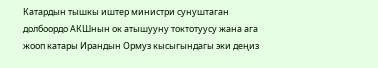Катардын тышкы иштер министри сунуштаган долбоордо АКШнын ок атышууну токтотуусу жана ага жооп катары Ирандын Ормуз кысыгындагы эки деңиз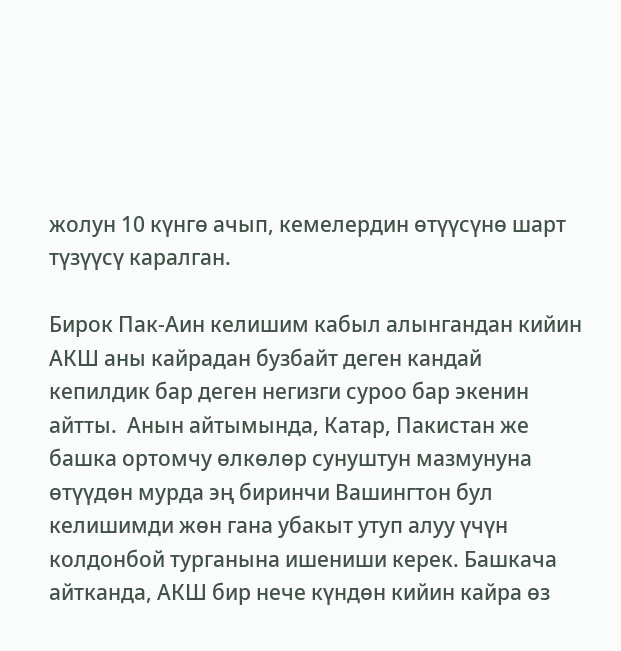жолун 10 күнгө ачып, кемелердин өтүүсүнө шарт түзүүсү каралган.

Бирок Пак-Аин келишим кабыл алынгандан кийин АКШ аны кайрадан бузбайт деген кандай кепилдик бар деген негизги суроо бар экенин айтты.  Анын айтымында, Катар, Пакистан же башка ортомчу өлкөлөр сунуштун мазмунуна өтүүдөн мурда эң биринчи Вашингтон бул келишимди жөн гана убакыт утуп алуу үчүн колдонбой турганына ишениши керек. Башкача айтканда, АКШ бир нече күндөн кийин кайра өз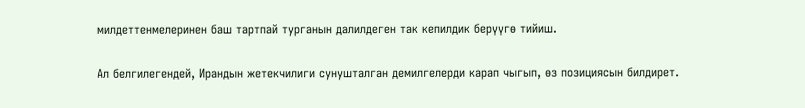милдеттенмелеринен баш тартпай турганын далилдеген так кепилдик берүүгө тийиш.

Ал белгилегендей, Ирандын жетекчилиги сунушталган демилгелерди карап чыгып, өз позициясын билдирет.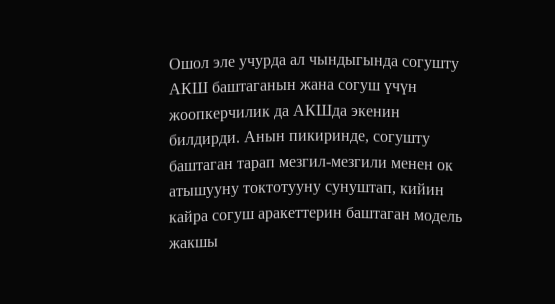Ошол эле учурда ал чындыгында согушту АКШ баштаганын жана согуш үчүн жоопкерчилик да АКШда экенин билдирди. Анын пикиринде, согушту баштаган тарап мезгил-мезгили менен ок атышууну токтотууну сунуштап, кийин кайра согуш аракеттерин баштаган модель жакшы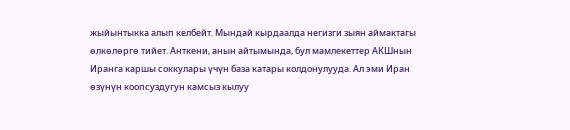жыйынтыкка алып келбейт. Мындай кырдаалда негизги зыян аймактагы өлкөлөргө тийет. Анткени, анын айтымында, бул мамлекеттер АКШнын Иранга каршы соккулары үчүн база катары колдонулууда. Ал эми Иран өзүнүн коопсуздугун камсыз кылуу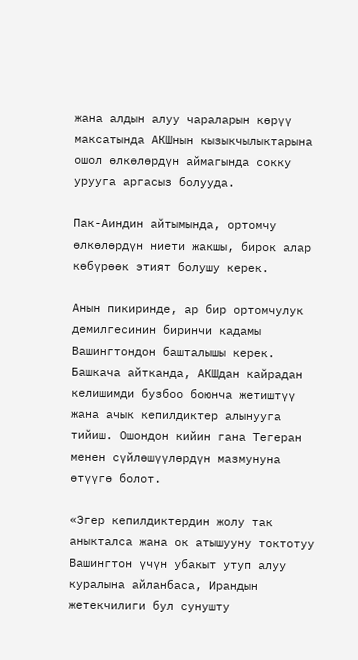жана алдын алуу чараларын көрүү максатында АКШнын кызыкчылыктарына ошол өлкөлөрдүн аймагында сокку урууга аргасыз болууда.

Пак-Аиндин айтымында, ортомчу өлкөлөрдүн ниети жакшы, бирок алар көбүрөөк этият болушу керек.

Анын пикиринде, ар бир ортомчулук демилгесинин биринчи кадамы Вашингтондон башталышы керек. Башкача айтканда, АКШдан кайрадан келишимди бузбоо боюнча жетиштүү жана ачык кепилдиктер алынууга тийиш. Ошондон кийин гана Тегеран менен сүйлөшүүлөрдүн мазмунуна өтүүгө болот.

«Эгер кепилдиктердин жолу так аныкталса жана ок атышууну токтотуу Вашингтон үчүн убакыт утуп алуу куралына айланбаса, Ирандын жетекчилиги бул сунушту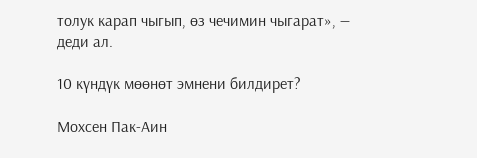толук карап чыгып, өз чечимин чыгарат», — деди ал.

10 күндүк мөөнөт эмнени билдирет?

Мохсен Пак-Аин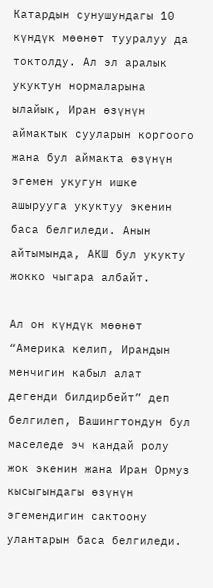Катардын сунушундагы 10 күндүк мөөнөт тууралуу да токтолду. Ал эл аралык укуктун нормаларына ылайык, Иран өзүнүн аймактык сууларын коргоого жана бул аймакта өзүнүн эгемен укугун ишке ашырууга укуктуу экенин баса белгиледи. Анын айтымында, АКШ бул укукту жокко чыгара албайт.

Ал он күндүк мөөнөт “Америка келип, Ирандын менчигин кабыл алат дегенди билдирбейт” деп белгилеп, Вашингтондун бул маселеде эч кандай ролу жок экенин жана Иран Ормуз кысыгындагы өзүнүн эгемендигин сактоону улантарын баса белгиледи.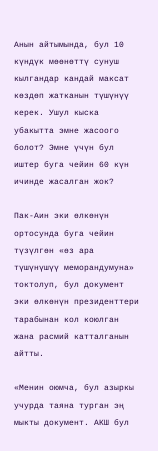Анын айтымында, бул 10 күндүк мөөнөттү сунуш кылгандар кандай максат көздөп жатканын түшүнүү керек. Ушул кыска убакытта эмне жасоого болот? Эмне үчүн бул иштер буга чейин 60 күн ичинде жасалган жок?

Пак-Аин эки өлкөнүн ортосунда буга чейин түзүлгөн «өз ара түшүнүшүү меморандумуна» токтолуп, бул документ эки өлкөнүн президенттери тарабынан кол коюлган жана расмий катталганын айтты.

«Менин оюмча, бул азыркы учурда таяна турган эң мыкты документ. АКШ бул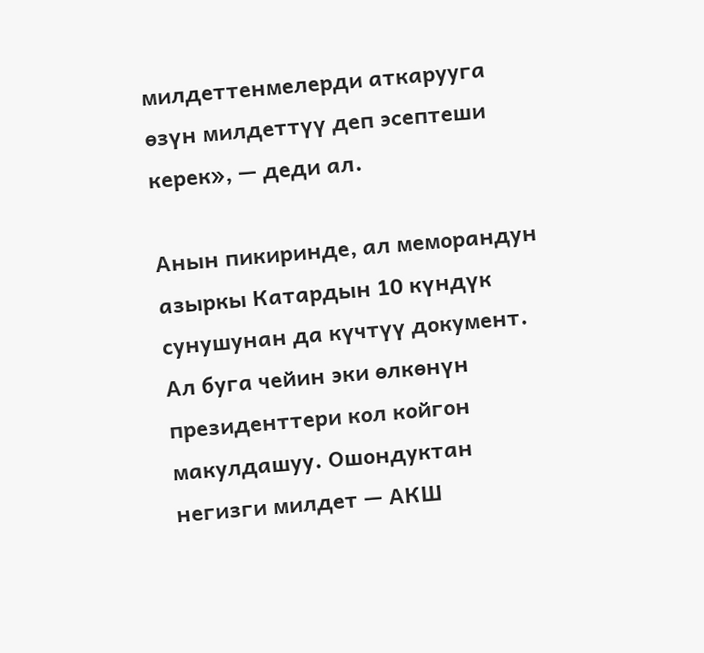милдеттенмелерди аткарууга өзүн милдеттүү деп эсептеши керек», — деди ал.

Анын пикиринде, ал меморандун азыркы Катардын 10 күндүк сунушунан да күчтүү документ. Ал буга чейин эки өлкөнүн президенттери кол койгон макулдашуу. Ошондуктан негизги милдет — АКШ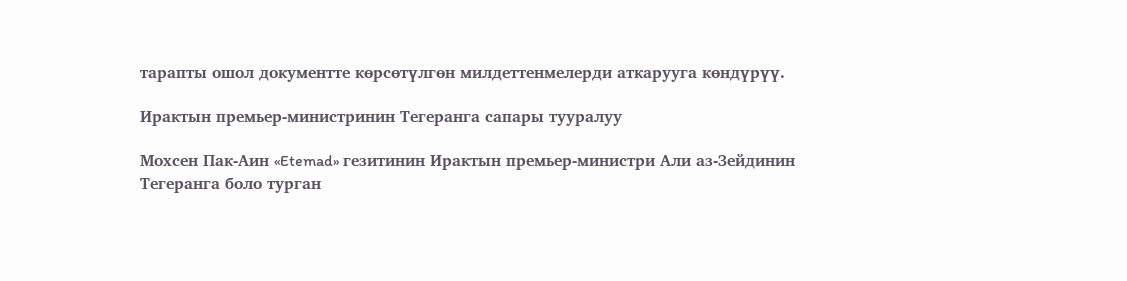тарапты ошол документте көрсөтүлгөн милдеттенмелерди аткарууга көндүрүү.

Ирактын премьер-министринин Тегеранга сапары тууралуу

Мохсен Пак-Аин «Etemad» гезитинин Ирактын премьер-министри Али аз-Зейдинин Тегеранга боло турган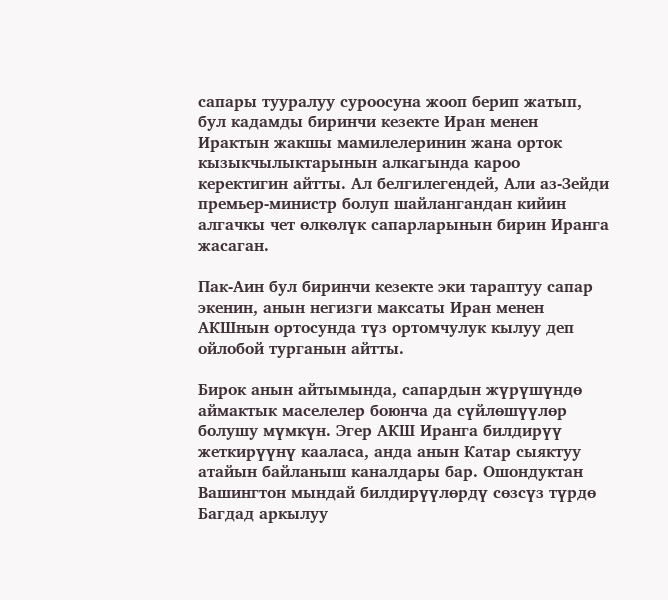сапары тууралуу суроосуна жооп берип жатып, бул кадамды биринчи кезекте Иран менен Ирактын жакшы мамилелеринин жана орток кызыкчылыктарынын алкагында кароо керектигин айтты. Ал белгилегендей, Али аз-Зейди премьер-министр болуп шайлангандан кийин алгачкы чет өлкөлүк сапарларынын бирин Иранга жасаган.

Пак-Аин бул биринчи кезекте эки тараптуу сапар экенин, анын негизги максаты Иран менен АКШнын ортосунда түз ортомчулук кылуу деп ойлобой турганын айтты.

Бирок анын айтымында, сапардын жүрүшүндө аймактык маселелер боюнча да сүйлөшүүлөр болушу мүмкүн. Эгер АКШ Иранга билдирүү жеткирүүнү кааласа, анда анын Катар сыяктуу атайын байланыш каналдары бар. Ошондуктан Вашингтон мындай билдирүүлөрдү сөзсүз түрдө Багдад аркылуу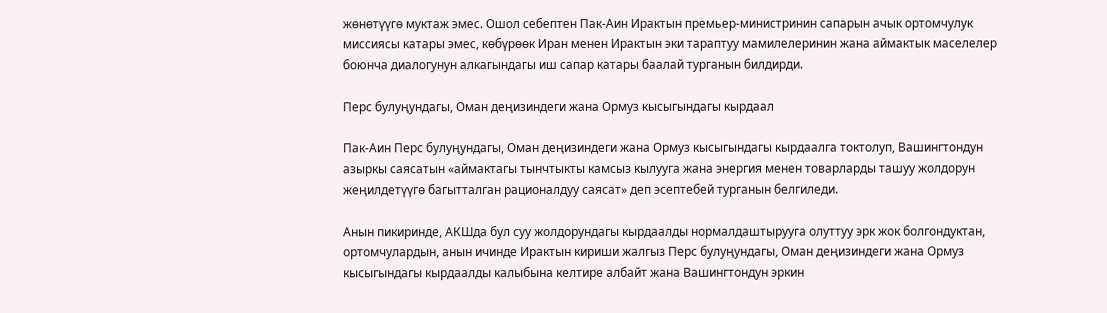жөнөтүүгө муктаж эмес. Ошол себептен Пак-Аин Ирактын премьер-министринин сапарын ачык ортомчулук миссиясы катары эмес, көбүрөөк Иран менен Ирактын эки тараптуу мамилелеринин жана аймактык маселелер боюнча диалогунун алкагындагы иш сапар катары баалай турганын билдирди.

Перс булуңундагы, Оман деңизиндеги жана Ормуз кысыгындагы кырдаал

Пак-Аин Перс булуңундагы, Оман деңизиндеги жана Ормуз кысыгындагы кырдаалга токтолуп, Вашингтондун азыркы саясатын «аймактагы тынчтыкты камсыз кылууга жана энергия менен товарларды ташуу жолдорун жеңилдетүүгө багытталган рационалдуу саясат» деп эсептебей турганын белгиледи.

Анын пикиринде, АКШда бул суу жолдорундагы кырдаалды нормалдаштырууга олуттуу эрк жок болгондуктан, ортомчулардын, анын ичинде Ирактын кириши жалгыз Перс булуңундагы, Оман деңизиндеги жана Ормуз кысыгындагы кырдаалды калыбына келтире албайт жана Вашингтондун эркин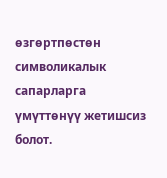өзгөртпөстөн символикалык сапарларга үмүттөнүү жетишсиз болот.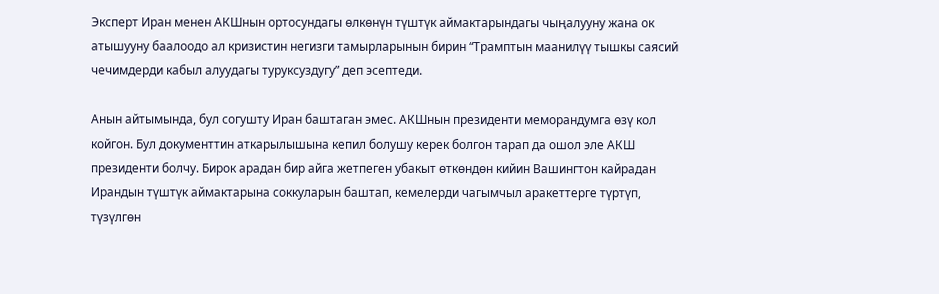Эксперт Иран менен АКШнын ортосундагы өлкөнүн түштүк аймактарындагы чыңалууну жана ок атышууну баалоодо ал кризистин негизги тамырларынын бирин “Трамптын маанилүү тышкы саясий чечимдерди кабыл алуудагы туруксуздугу” деп эсептеди.

Анын айтымында, бул согушту Иран баштаган эмес. АКШнын президенти меморандумга өзү кол койгон. Бул документтин аткарылышына кепил болушу керек болгон тарап да ошол эле АКШ президенти болчу. Бирок арадан бир айга жетпеген убакыт өткөндөн кийин Вашингтон кайрадан Ирандын түштүк аймактарына соккуларын баштап, кемелерди чагымчыл аракеттерге түртүп, түзүлгөн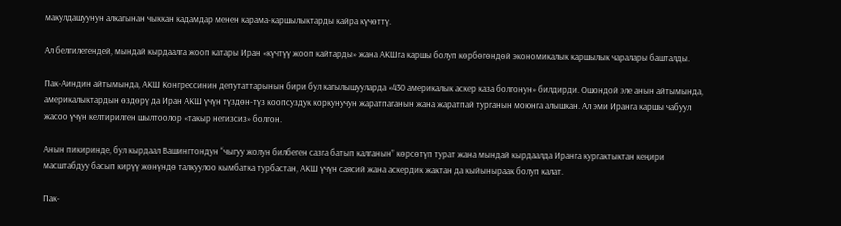макулдашуунун алкагынан чыккан кадамдар менен карама-каршылыктарды кайра күчөттү.

Ал белгилегендей, мындай кырдаалга жооп катары Иран «күчтүү жооп кайтарды» жана АКШга каршы болуп көрбөгөндөй экономикалык каршылык чаралары башталды.

Пак-Аиндин айтымында, АКШ Конгрессинин депутаттарынын бири бул кагылышууларда «430 америкалык аскер каза болгонун» билдирди. Ошондой эле анын айтымында, америкалыктардын өздөрү да Иран АКШ үчүн түздөн-түз коопсуздук коркунучун жаратпаганын жана жаратпай турганын моюнга алышкан. Ал эми Иранга каршы чабуул жасоо үчүн келтирилген шылтоолор «такыр негизсиз» болгон.

Анын пикиринде, бул кырдаал Вашингтондун “чыгуу жолун билбеген сазга батып калганын” көрсөтүп турат жана мындай кырдаалда Иранга кургактыктан кеңири масштабдуу басып кирүү жөнүндө талкуулоо кымбатка турбастан, АКШ үчүн саясий жана аскердик жактан да кыйыныраак болуп калат.

Пак-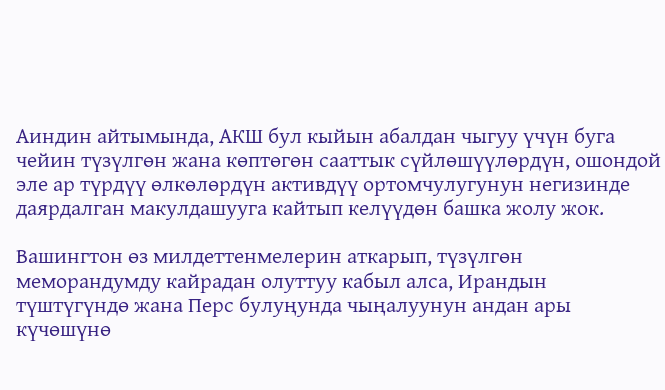Аиндин айтымында, АКШ бул кыйын абалдан чыгуу үчүн буга чейин түзүлгөн жана көптөгөн сааттык сүйлөшүүлөрдүн, ошондой эле ар түрдүү өлкөлөрдүн активдүү ортомчулугунун негизинде даярдалган макулдашууга кайтып келүүдөн башка жолу жок.

Вашингтон өз милдеттенмелерин аткарып, түзүлгөн меморандумду кайрадан олуттуу кабыл алса, Ирандын түштүгүндө жана Перс булуңунда чыңалуунун андан ары күчөшүнө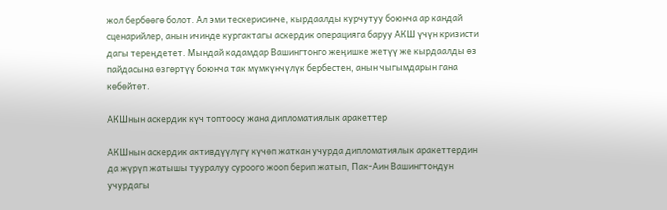жол бербөөгө болот. Ал эми тескерисинче, кырдаалды курчутуу боюнча ар кандай сценарийлер, анын ичинде кургактагы аскердик операцияга баруу АКШ үчүн кризисти дагы тереңдетет. Мындай кадамдар Вашингтонго жеңишке жетүү же кырдаалды өз пайдасына өзгөртүү боюнча так мүмкүнчүлүк бербестен, анын чыгымдарын гана көбөйтөт.

АКШнын аскердик күч топтоосу жана дипломатиялык аракеттер

АКШнын аскердик активдүүлүгү күчөп жаткан учурда дипломатиялык аракеттердин да жүрүп жатышы тууралуу суроого жооп берип жатып, Пак-Аин Вашингтондун учурдагы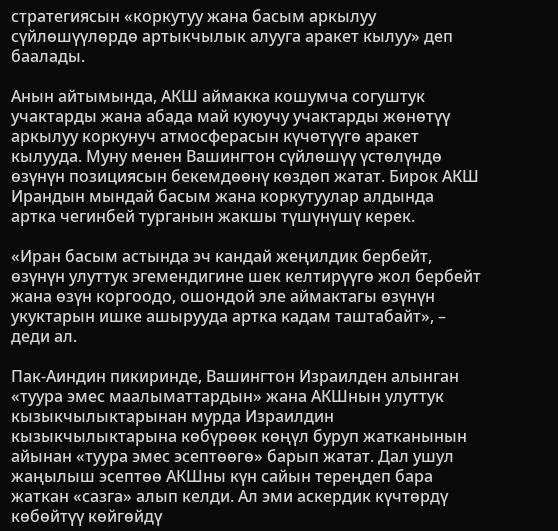стратегиясын «коркутуу жана басым аркылуу сүйлөшүүлөрдө артыкчылык алууга аракет кылуу» деп баалады.

Анын айтымында, АКШ аймакка кошумча согуштук учактарды жана абада май куюучу учактарды жөнөтүү аркылуу коркунуч атмосферасын күчөтүүгө аракет кылууда. Муну менен Вашингтон сүйлөшүү үстөлүндө өзүнүн позициясын бекемдөөнү көздөп жатат. Бирок АКШ Ирандын мындай басым жана коркутуулар алдында артка чегинбей турганын жакшы түшүнүшү керек.

«Иран басым астында эч кандай жеңилдик бербейт, өзүнүн улуттук эгемендигине шек келтирүүгө жол бербейт жана өзүн коргоодо, ошондой эле аймактагы өзүнүн укуктарын ишке ашырууда артка кадам таштабайт», – деди ал.

Пак-Аиндин пикиринде, Вашингтон Израилден алынган «туура эмес маалыматтардын» жана АКШнын улуттук кызыкчылыктарынан мурда Израилдин кызыкчылыктарына көбүрөөк көңүл буруп жатканынын айынан «туура эмес эсептөөгө» барып жатат. Дал ушул жаңылыш эсептөө АКШны күн сайын тереңдеп бара жаткан «сазга» алып келди. Ал эми аскердик күчтөрдү көбөйтүү көйгөйдү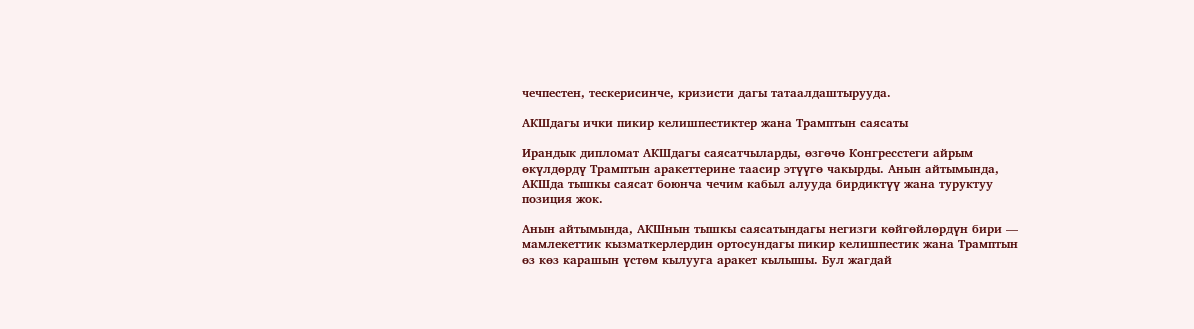чечпестен, тескерисинче, кризисти дагы татаалдаштырууда.

АКШдагы ички пикир келишпестиктер жана Трамптын саясаты

Ирандык дипломат АКШдагы саясатчыларды, өзгөчө Конгресстеги айрым өкүлдөрдү Трамптын аракеттерине таасир этүүгө чакырды. Анын айтымында, АКШда тышкы саясат боюнча чечим кабыл алууда бирдиктүү жана туруктуу позиция жок.

Анын айтымында, АКШнын тышкы саясатындагы негизги көйгөйлөрдүн бири — мамлекеттик кызматкерлердин ортосундагы пикир келишпестик жана Трамптын өз көз карашын үстөм кылууга аракет кылышы. Бул жагдай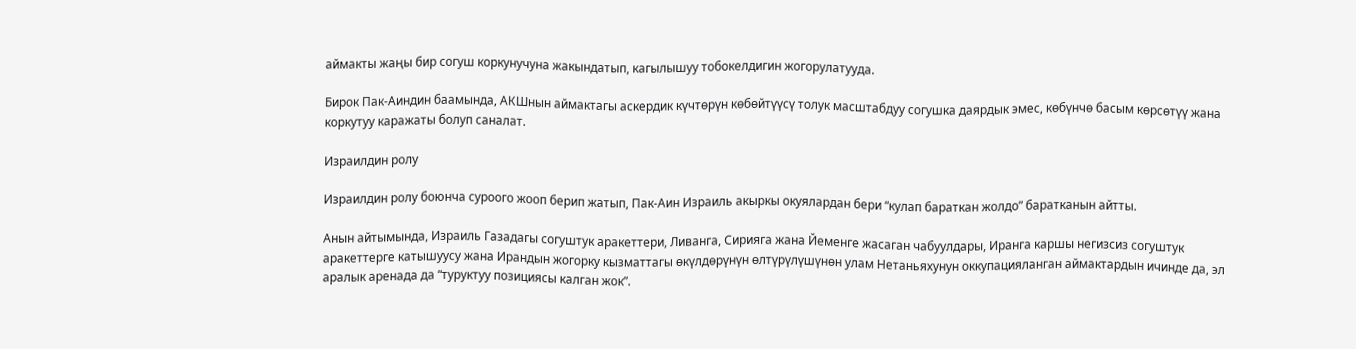аймакты жаңы бир согуш коркунучуна жакындатып, кагылышуу тобокелдигин жогорулатууда.

Бирок Пак-Аиндин баамында, АКШнын аймактагы аскердик күчтөрүн көбөйтүүсү толук масштабдуу согушка даярдык эмес, көбүнчө басым көрсөтүү жана коркутуу каражаты болуп саналат.

Израилдин ролу

Израилдин ролу боюнча суроого жооп берип жатып, Пак-Аин Израиль акыркы окуялардан бери “кулап бараткан жолдо” баратканын айтты.

Анын айтымында, Израиль Газадагы согуштук аракеттери, Ливанга, Сирияга жана Йеменге жасаган чабуулдары, Иранга каршы негизсиз согуштук аракеттерге катышуусу жана Ирандын жогорку кызматтагы өкүлдөрүнүн өлтүрүлүшүнөн улам Нетаньяхунун оккупацияланган аймактардын ичинде да, эл аралык аренада да “туруктуу позициясы калган жок”.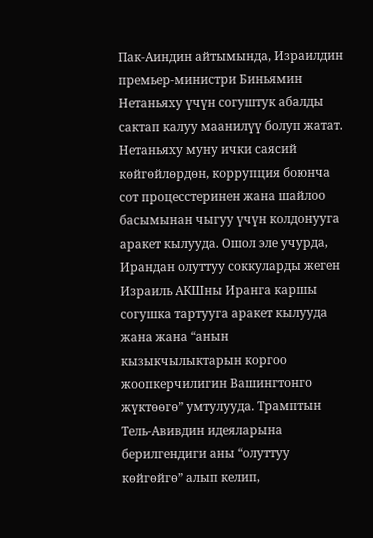Пак-Аиндин айтымында, Израилдин премьер-министри Биньямин Нетаньяху үчүн согуштук абалды сактап калуу маанилүү болуп жатат. Нетаньяху муну ички саясий көйгөйлөрдөн, коррупция боюнча сот процесстеринен жана шайлоо басымынан чыгуу үчүн колдонууга аракет кылууда. Ошол эле учурда, Ирандан олуттуу соккуларды жеген Израиль АКШны Иранга каршы согушка тартууга аракет кылууда жана жана “анын кызыкчылыктарын коргоо жоопкерчилигин Вашингтонго жүктөөгө” умтулууда. Трамптын Тель-Авивдин идеяларына берилгендиги аны “олуттуу көйгөйгө” алып келип,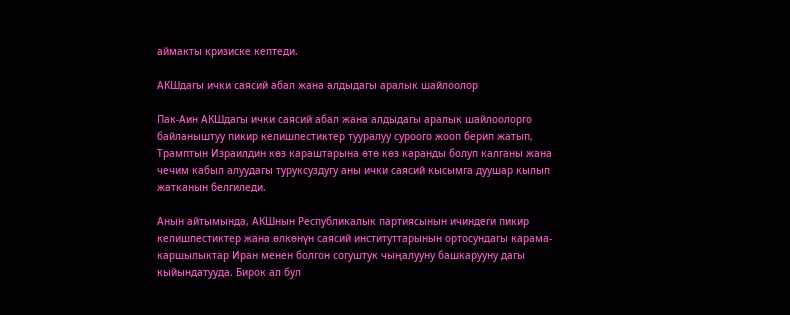аймакты кризиске кептеди.

АКШдагы ички саясий абал жана алдыдагы аралык шайлоолор

Пак-Аин АКШдагы ички саясий абал жана алдыдагы аралык шайлоолорго байланыштуу пикир келишпестиктер тууралуу суроого жооп берип жатып, Трамптын Израилдин көз караштарына өтө көз каранды болуп калганы жана чечим кабыл алуудагы туруксуздугу аны ички саясий кысымга дуушар кылып жатканын белгиледи.

Анын айтымында, АКШнын Республикалык партиясынын ичиндеги пикир келишпестиктер жана өлкөнүн саясий институттарынын ортосундагы карама-каршылыктар Иран менен болгон согуштук чыңалууну башкарууну дагы кыйындатууда. Бирок ал бул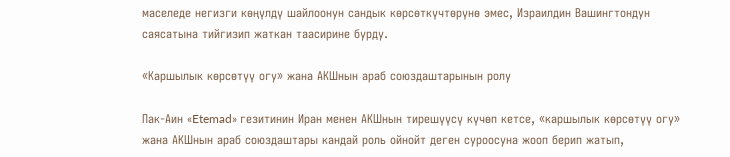маселеде негизги көңүлдү шайлоонун сандык көрсөткүчтөрүнө эмес, Израилдин Вашингтондун саясатына тийгизип жаткан таасирине бурду.

«Каршылык көрсөтүү огу» жана АКШнын араб союздаштарынын ролу

Пак-Аин «Etemad» гезитинин Иран менен АКШнын тирешүүсү күчөп кетсе, «каршылык көрсөтүү огу» жана АКШнын араб союздаштары кандай роль ойнойт деген суроосуна жооп берип жатып,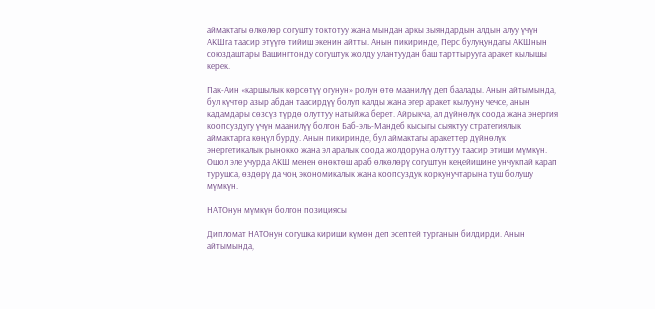аймактагы өлкөлөр согушту токтотуу жана мындан аркы зыяндардын алдын алуу үчүн АКШга таасир этүүгө тийиш экенин айтты. Анын пикиринде, Перс булуңундагы АКШнын союздаштары Вашингтонду согуштук жолду улантуудан баш тарттырууга аракет кылышы керек.

Пак-Аин «каршылык көрсөтүү огунун» ролун өтө маанилүү деп баалады. Анын айтымында, бул күчтөр азыр абдан таасирдүү болуп калды жана эгер аракет кылууну чечсе, анын кадамдары сөзсүз түрдө олуттуу натыйжа берет. Айрыкча, ал дүйнөлүк соода жана энергия коопсуздугу үчүн маанилүү болгон Баб-эль-Мандеб кысыгы сыяктуу стратегиялык аймактарга көңүл бурду. Анын пикиринде, бул аймактагы аракеттер дүйнөлүк энергетикалык рынокко жана эл аралык соода жолдоруна олуттуу таасир этиши мүмкүн. Ошол эле учурда АКШ менен өнөктөш араб өлкөлөрү согуштун кеңейишине унчукпай карап турушса, өздөрү да чоң экономикалык жана коопсуздук коркунучтарына туш болушу мүмкүн.

НАТОнун мүмкүн болгон позициясы

Дипломат НАТОнун согушка кириши күмөн деп эсептей турганын билдирди. Анын айтымында,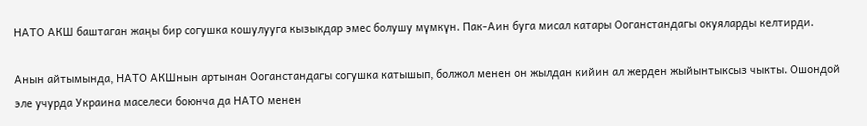НАТО АКШ баштаган жаңы бир согушка кошулууга кызыкдар эмес болушу мүмкүн. Пак-Аин буга мисал катары Ооганстандагы окуяларды келтирди.

Анын айтымында, НАТО АКШнын артынан Ооганстандагы согушка катышып, болжол менен он жылдан кийин ал жерден жыйынтыксыз чыкты. Ошондой эле учурда Украина маселеси боюнча да НАТО менен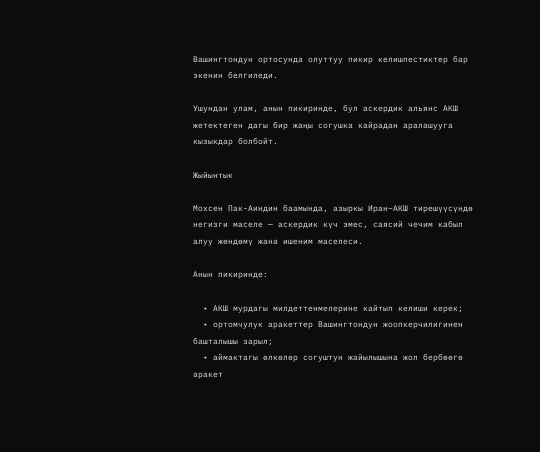Вашингтондун ортосунда олуттуу пикир келишпестиктер бар экенин белгиледи.

Ушундан улам, анын пикиринде, бул аскердик альянс АКШ жетектеген дагы бир жаңы согушка кайрадан аралашууга кызыкдар болбойт.

Жыйынтык

Мохсен Пак-Аиндин баамында, азыркы Иран–АКШ тирешүүсүндө негизги маселе — аскердик күч эмес, саясий чечим кабыл алуу жөндөмү жана ишеним маселеси.

Анын пикиринде:

  • АКШ мурдагы милдеттенмелерине кайтып келиши керек;
  • ортомчулук аракеттер Вашингтондун жоопкерчилигинен башталышы зарыл;
  • аймактагы өлкөлөр согуштун жайылышына жол бербөөгө аракет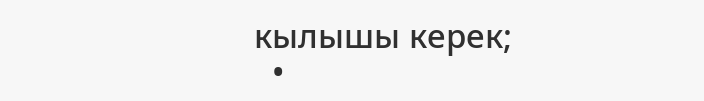кылышы керек;
  •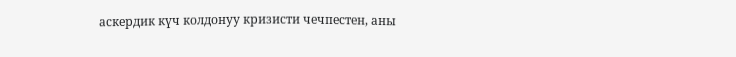аскердик күч колдонуу кризисти чечпестен, аны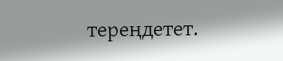тереңдетет.